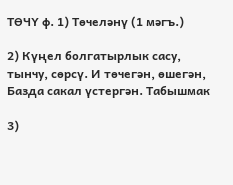ТӨЧҮ ф. 1) Төчеләнү (1 мәгъ.)

2) Күңел болгатырлык сасу, тынчу, сөрсү. И төчегән, өшегән, Базда сакал үстергән. Табышмак

3)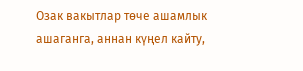Озак вакытлар төче ашамлык ашаганга, аннан күңел кайту,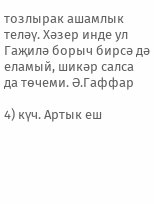тозлырак ашамлык теләү. Хәзер инде ул Гаҗилә борыч бирсә дә еламый, шикәр салса да төчеми. Ә.Гаффар

4) күч. Артык еш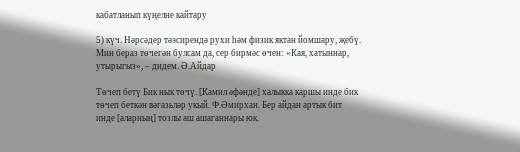кабатланып күңелне кайтару

5) күч. Нәрсәдер тәэсирендә рухи һәм физик яктан йомшару, җебү. Мин бераз төчегән булсам да, сер бирмәс өчен: «Кая, хатыннар, утырыгыз», – дидем. Ә.Айдар

Төчеп бетү Бик нык төчү. [Камил әфәнде] халыкка каршы инде бик төчеп беткән вәгазьләр укый. Ф.Әмирхан. Бер айдан артык бит инде [аларның] тозлы аш ашаганнары юк.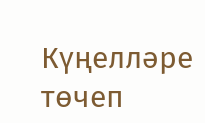Күңелләре төчеп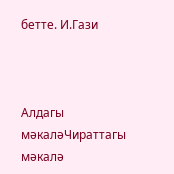бетте. И.Гази



Алдагы мәкаләЧираттагы мәкалә